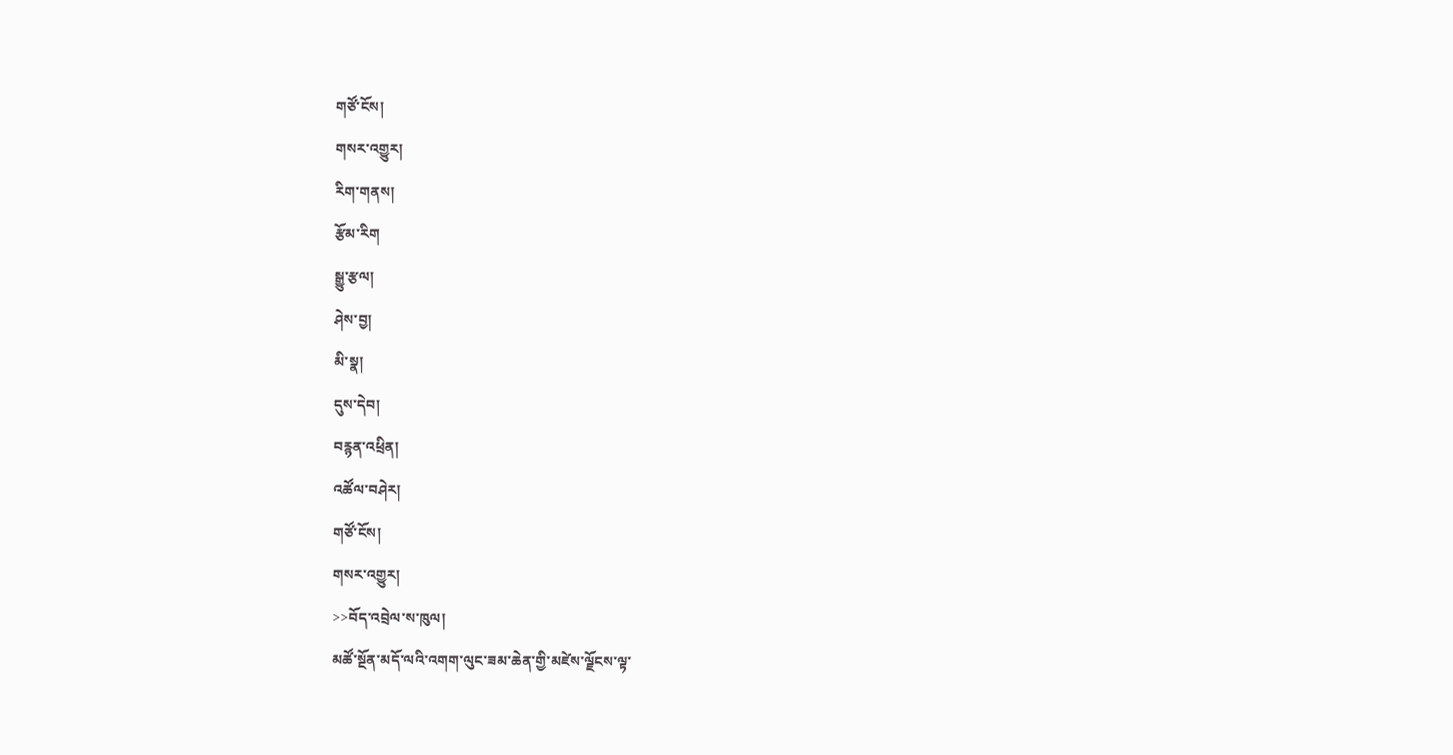གཙོ་ངོས།
གསར་འགྱུར།
རིག་གནས།
རྩོམ་རིག
སྒྱུ་རྩལ།
ཤེས་བྱ།
མི་སྣ།
དུས་དེབ།
བརྙན་འཕྲིན།
འཚོལ་བཤེར།
གཙོ་ངོས།
གསར་འགྱུར།
>>བོད་འབྲེལ་ས་ཁུལ།
མཚོ་སྔོན་མདོ་ལའི་འགག་ལུང་ཟམ་ཆེན་གྱི་མཛེས་ལྗོངས་ལྟ་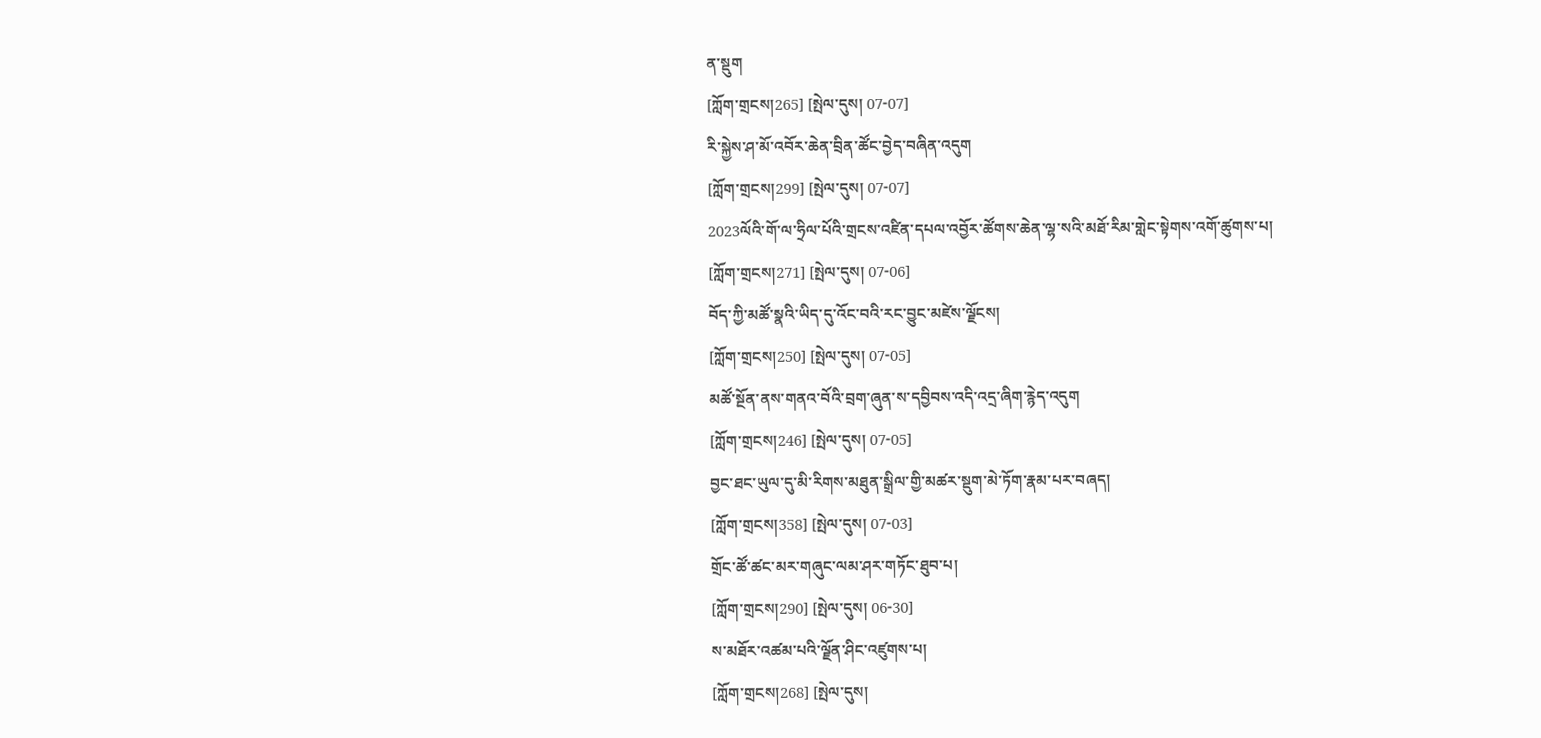ན་སྡུག
[ཀློག་གྲངས།265] [སྤེལ་དུས། 07-07]
རི་སྐྱེས་ཤ་མོ་འབོར་ཆེན་བྲིན་ཚོང་བྱེད་བཞིན་འདུག
[ཀློག་གྲངས།299] [སྤེལ་དུས། 07-07]
2023ལོའི་གོ་ལ་ཧྲིལ་པོའི་གྲངས་འཛིན་དཔལ་འབྱོར་ཚོགས་ཆེན་ལྷ་སའི་མཐོ་རིམ་གླེང་སྟེགས་འགོ་ཚུགས་པ།
[ཀློག་གྲངས།271] [སྤེལ་དུས། 07-06]
བོད་ཀྱི་མཚོ་སྣའི་ཡིད་དུ་འོང་བའི་རང་བྱུང་མཛེས་ལྗོངས།
[ཀློག་གྲངས།250] [སྤེལ་དུས། 07-05]
མཚོ་སྔོན་ནས་གནའ་བོའི་བྲག་ཞུན་ས་དབྱིབས་འདི་འདྲ་ཞིག་རྙེད་འདུག
[ཀློག་གྲངས།246] [སྤེལ་དུས། 07-05]
བྱང་ཐང་ཡུལ་དུ་མི་རིགས་མཐུན་སྒྲིལ་གྱི་མཚར་སྡུག་མེ་ཏོག་རྣམ་པར་བཞད།
[ཀློག་གྲངས།358] [སྤེལ་དུས། 07-03]
གྲོང་ཚོ་ཚང་མར་གཞུང་ལམ་ཤར་གཏོང་ཐུབ་པ།
[ཀློག་གྲངས།290] [སྤེལ་དུས། 06-30]
ས་མཐོར་འཚམ་པའི་ལྗོན་ཤིང་འཛུགས་པ།
[ཀློག་གྲངས།268] [སྤེལ་དུས།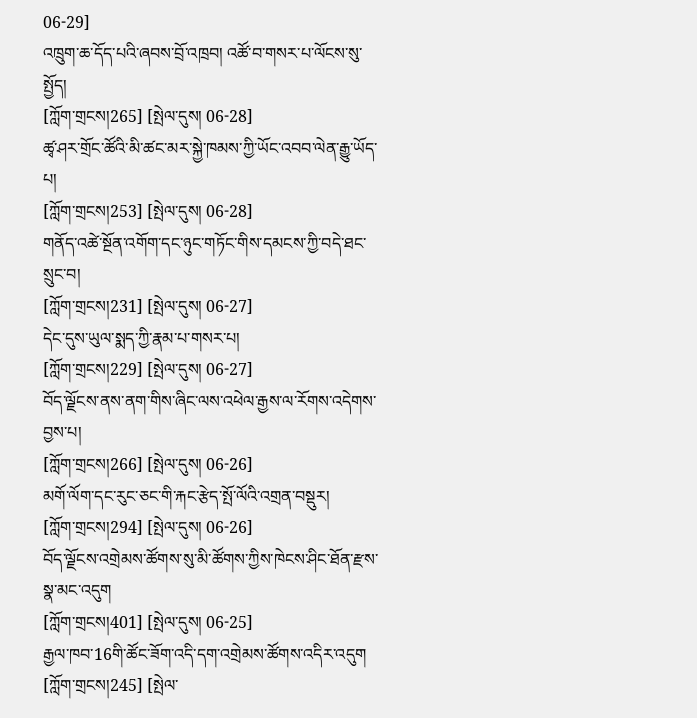06-29]
འཁྲུག་ཆ་དོད་པའི་ཞབས་བྲོ་འཁྲབ། འཚོ་བ་གསར་པ་ལོངས་སུ་སྤྱོད།
[ཀློག་གྲངས།265] [སྤེལ་དུས། 06-28]
ཚྭ་ཤར་གྲོང་ཚོའི་མི་ཚང་མར་སྐྱེ་ཁམས་ཀྱི་ཡོང་འབབ་ལེན་རྒྱུ་ཡོད་པ།
[ཀློག་གྲངས།253] [སྤེལ་དུས། 06-28]
གནོད་འཚེ་སྔོན་འགོག་དང་ཉུང་གཏོང་གིས་དམངས་ཀྱི་བདེ་ཐང་སྲུང་བ།
[ཀློག་གྲངས།231] [སྤེལ་དུས། 06-27]
དེང་དུས་ཡུལ་སྨད་ཀྱི་རྣམ་པ་གསར་པ།
[ཀློག་གྲངས།229] [སྤེལ་དུས། 06-27]
བོད་ལྗོངས་ནས་ནག་གིས་ཞིང་ལས་འཕེལ་རྒྱས་ལ་རོགས་འདེགས་བྱས་པ།
[ཀློག་གྲངས།266] [སྤེལ་དུས། 06-26]
མགོ་ལོག་དང་རུང་ཅང་གི་རྐང་རྩེད་སྤོ་ལོའི་འགྲན་བསྡུར།
[ཀློག་གྲངས།294] [སྤེལ་དུས། 06-26]
བོད་ལྗོངས་འགྲེམས་ཚོགས་སུ་མི་ཚོགས་ཀྱིས་ཁེངས་ཤིང་ཐོན་རྫས་སྣ་མང་འདུག
[ཀློག་གྲངས།401] [སྤེལ་དུས། 06-25]
རྒྱལ་ཁབ་16གི་ཚོང་ཟོག་འདི་དག་འགྲེམས་ཚོགས་འདིར་འདུག
[ཀློག་གྲངས།245] [སྤེལ་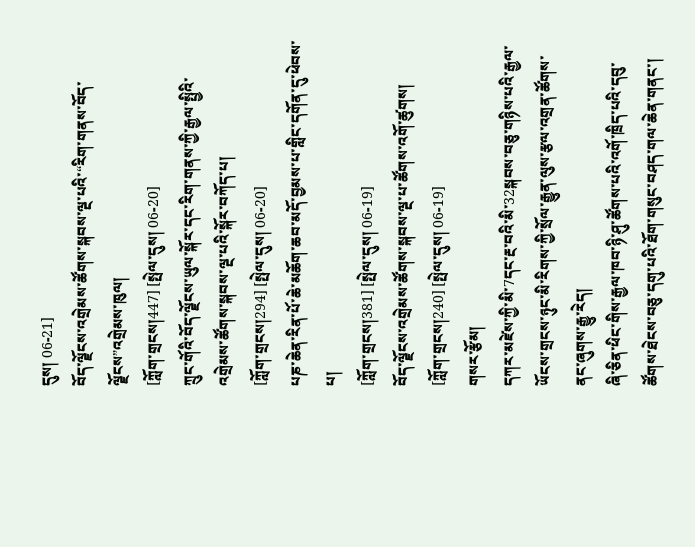དུས། 06-21]
བོད་ལྗོངས་འགྲེམས་ཚོགས་སྐབས་ལྔ་པའི་“རིག་གནས་བོད་ལྗོངས”འགྲེམས་ཁུལ།
[ཀློག་གྲངས།447] [སྤེལ་དུས། 06-20]
ཀྲུང་གོའི་བོད་ལྗོངས་ཡུལ་སྐོར་དང་རིག་གནས་ཀྱི་རྒྱལ་སྤྱིའི་འགྲེམས་ཚོགས་སྐབས་ལྔ་པའི་སྐོར་བཀོད་པ།
[ཀློག་གྲངས།294] [སྤེལ་དུས། 06-20]
པཎ་ཆེན་རིན་པོ་ཆེ་མཆོག་ཆབ་མདོ་བྱམས་པ་གླིང་དགོན་དུ་ཕེབས་པ།
[ཀློག་གྲངས།381] [སྤེལ་དུས། 06-19]
བོད་ལྗོངས་འགྲེམས་ཚོགས་སྐབས་ལྔ་པ་ཚོགས་འགོ་ཚུགས།
[ཀློག་གྲངས།240] [སྤེལ་དུས། 06-19]
གསར་རྩོམ།
དཀར་མཛེས་ཀྱི་མི་7དང་རྔ་བའི་མི་32སྐབས་བཅུ་གཉིས་པའི་རྒྱལ་ཡོངས་གྲངས་ཉུང་མི་རིགས་ཀྱི་སྲོལ་རྒྱུན་ལུས་རྩལ་འགྲན་ཚོགས་ནང་ཞུགས་རྒྱུ་རེད།
ཞི་ཅིན་ཕིང་གིས་རྒྱལ་ཁབ་ཉི་ཤུ་ཚོགས་པའི་འགོ་ཁྲིད་པའི་དབུ་ཚོགས་ཐེངས་བཅུ་དགུ་པའི་ཐོག་གསུང་བཤད་གལ་ཆེན་གནང་།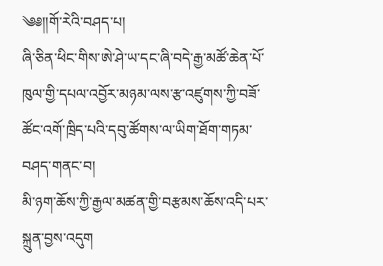༄༅།།གོ་རེའི་བཤད་པ།
ཞི་ཅིན་ཕིང་གིས་ཨེ་ཤེ་ཡ་དང་ཞི་བདེ་རྒྱ་མཚོ་ཆེན་པོ་ཁུལ་གྱི་དཔལ་འབྱོར་མཉམ་ལས་རྩ་འཛུགས་ཀྱི་བཟོ་ཚོང་འགོ་ཁྲིད་པའི་དབུ་ཚོགས་ལ་ཡིག་ཐོག་གཏམ་བཤད་གནང་བ།
མི་ཉག་ཆོས་ཀྱི་རྒྱལ་མཚན་གྱི་བརྩམས་ཆོས་འདི་པར་སྐྲུན་བྱས་འདུག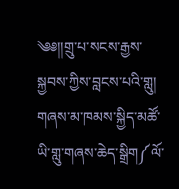༄༅།།གྲུ་པ་སངས་རྒྱས་སྐྱབས་ཀྱིས་བླངས་པའི་གླུ།
གཞས་མ་ཁམས་སྐྱིད་མཚོ་ཡི་གླུ་གཞས་ཆེད་སྒྲིག༼ལོ་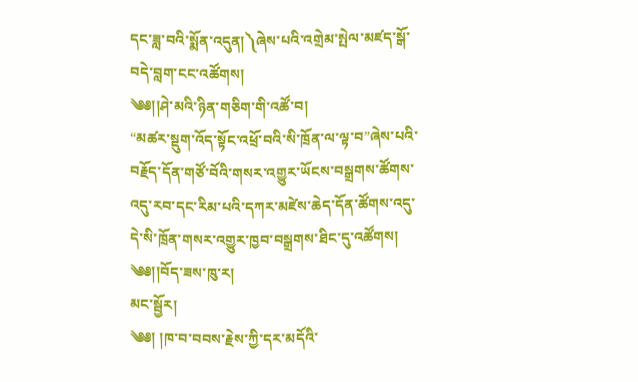དང་ཟླ་བའི་སྨོན་འདུན།༽ཞེས་པའི་འགྲེམ་སྤེལ་མཛད་སྒོ་བདེ་བླག་ངང་འཚོགས།
༄༅།།ཤེ་མའི་ཉིན་གཅིག་གི་འཚོ་བ།
“མཚར་སྡུག་འོད་སྟོང་འཕྲོ་བའི་སི་ཁྲོན་ལ་ལྟ་བ”ཞེས་པའི་བརྗོད་དོན་གཙོ་བོའི་གསར་འགྱུར་ཡོངས་བསྒྲགས་ཚོགས་འདུ་རབ་དང་རིམ་པའི་དཀར་མཛེས་ཆེད་དོན་ཚོགས་འདུ་དེ་སི་ཁྲོན་གསར་འགྱུར་ཁྱབ་བསྒྲགས་ཐིང་དུ་འཚོགས།
༄༅།།བོད་ཟས་ཁུ་ར།
མང་སྦྱོར།
༄༅། །ཁ་བ་བབས་རྗེས་ཀྱི་དར་མདོའི་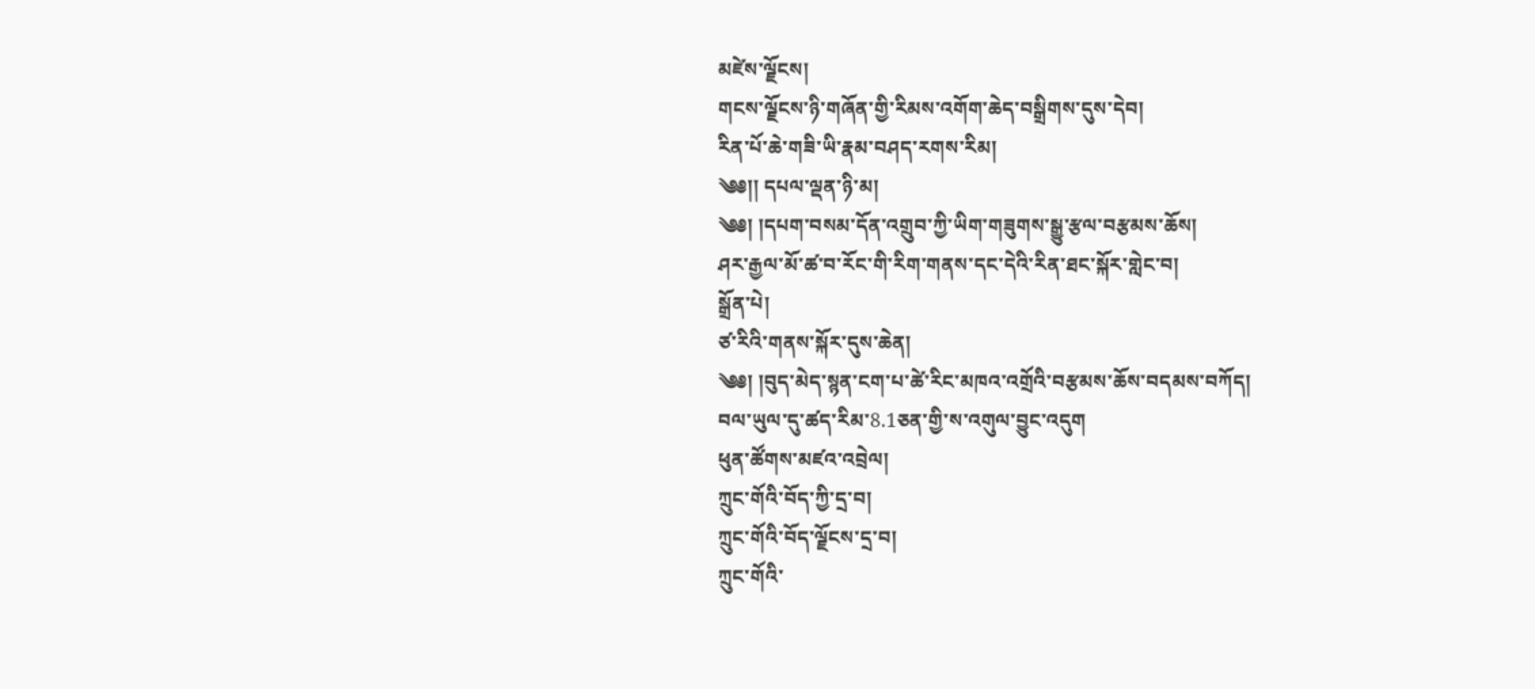མཛེས་ལྗོངས།
གངས་ལྗོངས་ཉི་གཞོན་གྱི་རིམས་འགོག་ཆེད་བསྒྲིགས་དུས་དེབ།
རིན་པོ་ཆེ་གཟི་ཡི་རྣམ་བཤད་རགས་རིམ།
༄༅།། དཔལ་ལྡན་ཉི་མ།
༄༅། །དཔག་བསམ་དོན་འགྲུབ་ཀྱི་ཡིག་གཟུགས་སྒྱུ་རྩལ་བརྩམས་ཆོས།
ཤར་རྒྱལ་མོ་ཚ་བ་རོང་གི་རིག་གནས་དང་དེའི་རིན་ཐང་སྐོར་གླེང་བ།
སྒྲོན་པེ།
ཙ་རིའི་གནས་སྐོར་དུས་ཆེན།
༄༅། །བུད་མེད་སྙན་ངག་པ་ཚེ་རིང་མཁའ་འགྲོའི་བརྩམས་ཆོས་བདམས་བཀོད།
བལ་ཡུལ་དུ་ཚད་རིམ་8.1ཅན་གྱི་ས་འགུལ་བྱུང་འདུག
ཕུན་ཚོགས་མཛའ་འབྲེལ།
ཀྲུང་གོའི་བོད་ཀྱི་དྲ་བ།
ཀྲུང་གོའི་བོད་ལྗོངས་དྲ་བ།
ཀྲུང་གོའི་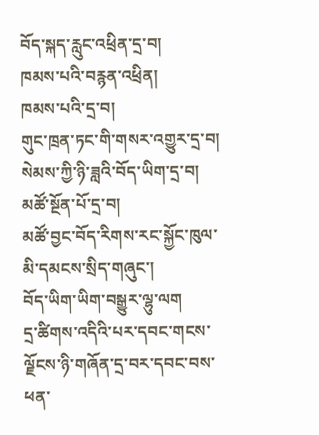བོད་སྐད་རླུང་འཕྲིན་དྲ་བ།
ཁམས་པའི་བརྙན་འཕྲིན།
ཁམས་པའི་དྲ་བ།
གུང་ཁྲན་ཏང་གི་གསར་འགྱུར་དྲ་བ།
སེམས་ཀྱི་ཉི་ཟླའི་བོད་ཡིག་དྲ་བ།
མཚོ་སྔོན་པོ་དྲ་བ།
མཚོ་བྱང་བོད་རིགས་རང་སྐྱོང་ཁུལ་མི་དམངས་སྲིད་གཞུང་།
བོད་ཡིག་ཡིག་བསྒྱུར་ལྷུ་ལག
དྲ་ཚིགས་འདིའི་པར་དབང་གངས་ལྗོངས་ཉི་གཞོན་དྲ་བར་དབང་བས་ཕན་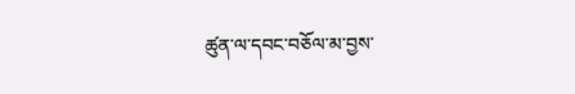ཚུན་ལ་དབང་བཅོལ་མ་བྱས་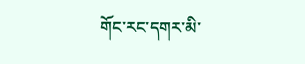གོང་རང་དགར་མི་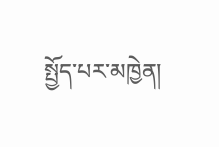སྤྱོད་པར་མཁྱེན།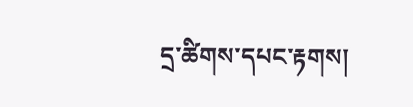དྲ་ཚིགས་དཔང་རྟགས།